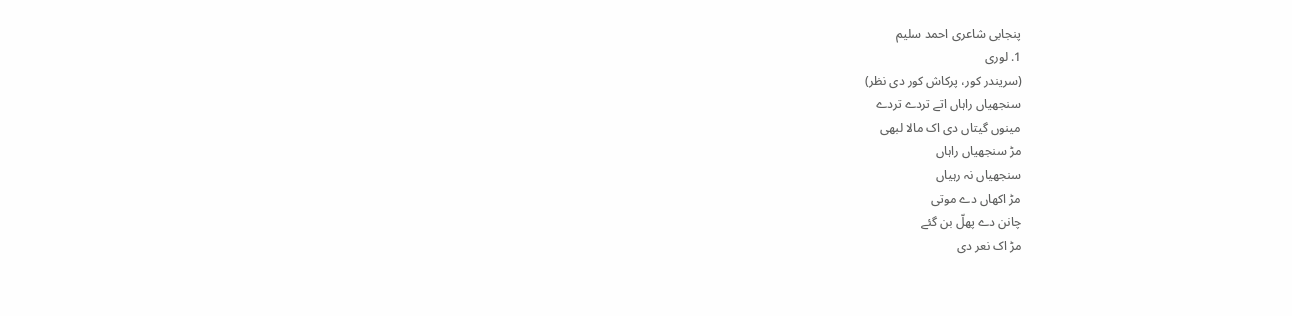پنجابی شاعری احمد سلیم
1. لوری
(سریندر کور، پرکاش کور دی نظر)
سنجھیاں راہاں اتے تردے تردے
مینوں گیتاں دی اک مالا لبھی
مڑ سنجھیاں راہاں
سنجھیاں نہ رہیاں
مڑ اکھاں دے موتی
چانن دے پھلّ بن گئے
مڑ اک نعر دی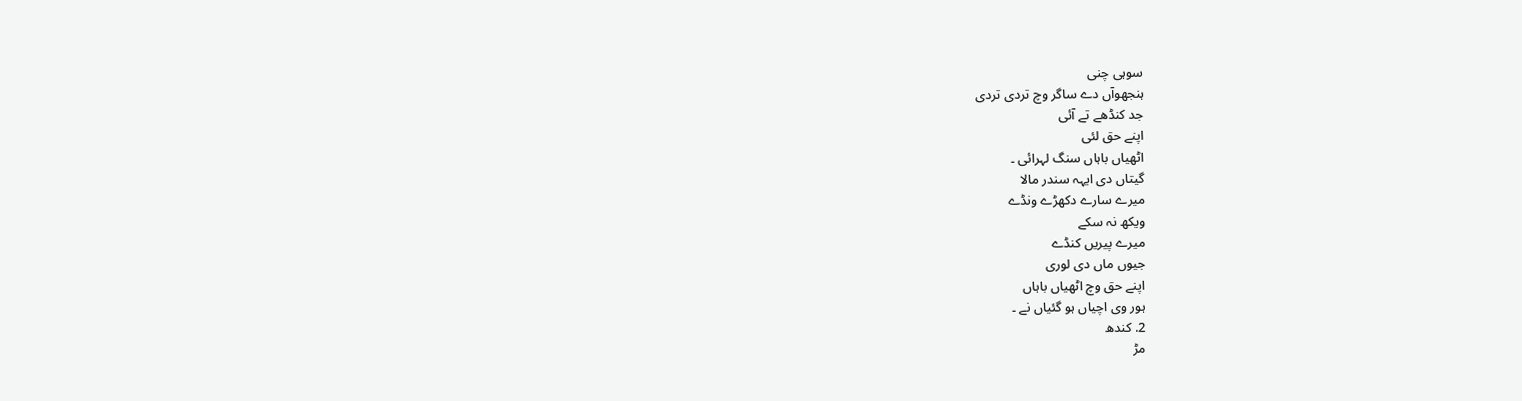سوہی چنی
ہنجھوآں دے ساگر وچ تردی تردی
جد کنڈھے تے آئی
اپنے حق لئی
اٹھیاں باہاں سنگ لہرائی ۔
گیتاں دی ایہہ سندر مالا
میرے سارے دکھڑے ونڈے
ویکھ نہ سکے
میرے پیریں کنڈے
جیوں ماں دی لوری
اپنے حق وچ اٹھیاں باہاں
ہور وی اچیاں ہو گئیاں نے ۔
2. کندھ
مڑ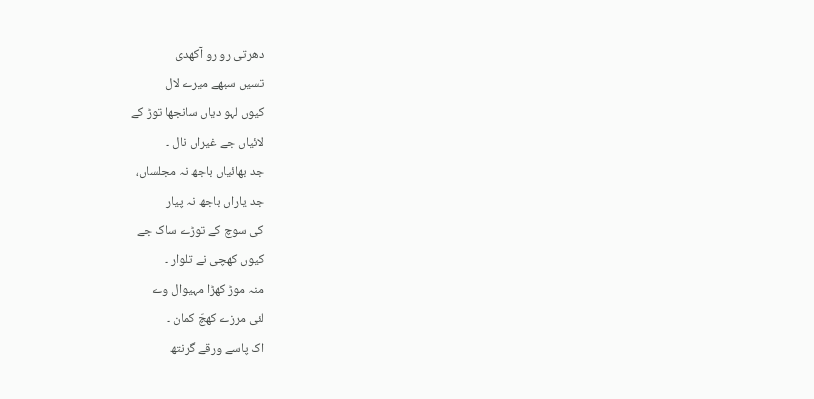دھرتی رو رو آکھدی
تسیں سبھے میرے لال
کیوں لہو دیاں سانجھا توڑ کے
لائیاں جے غیراں نال ۔
جد بھائیاں باجھ نہ مجلساں،
جد یاراں باجھ نہ پیار
کی سوچ کے توڑے ساک جے
کیوں کھچی نے تلوار ۔
منہ موڑ کھڑا مہیوال وے
لئی مرزے کھچّ کمان ۔
اک پاسے ورقے گرنتھ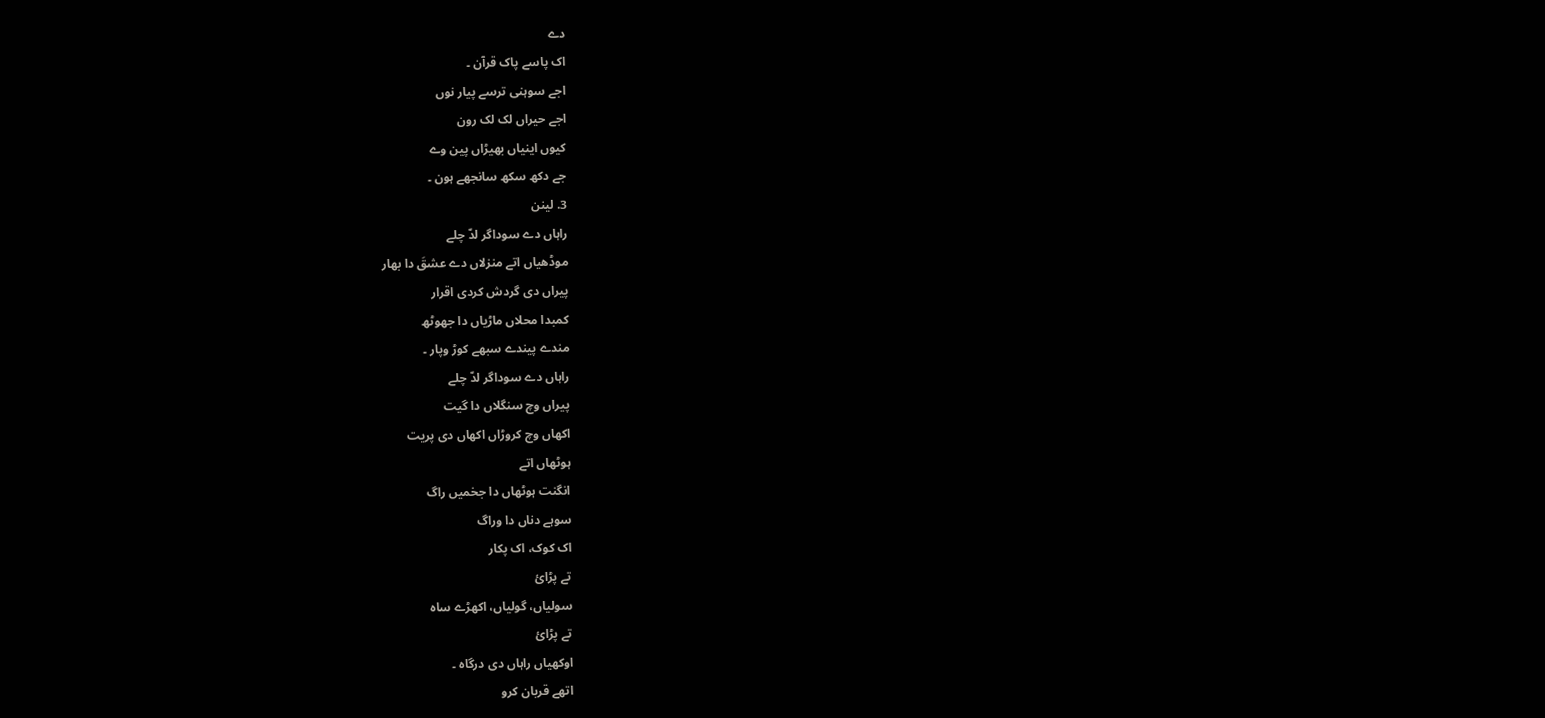دے
اک پاسے پاک قرآن ۔
اجے سوہنی ترسے پیار نوں
اجے حیراں لک لک رون
کیوں اینیاں بھیڑاں پین وے
جے دکھ سکھ سانجھے ہون ۔
3. لینن
راہاں دے سوداگر لدّ چلے
موڈھیاں اتے منزلاں دے عشقَ دا بھار
پیراں دی گردش کردی اقرار
کمبدا محلاں ماڑیاں دا جھوٹھ
مندے پیندے سبھے کوڑ وپار ۔
راہاں دے سوداگر لدّ چلے
پیراں وچ سنگلاں دا گیت
اکھاں وچ کروڑاں اکھاں دی پریت
ہوٹھاں اتے
انگنت ہوٹھاں دا جخمیں راگ
سوہے دناں دا وراگ
اک کوک، اک پکار
تے پڑائ
سولیاں، گولیاں، اکھڑے ساہ
تے پڑائ
اوکھیاں راہاں دی درگاہ ۔
اتھے قربان کرو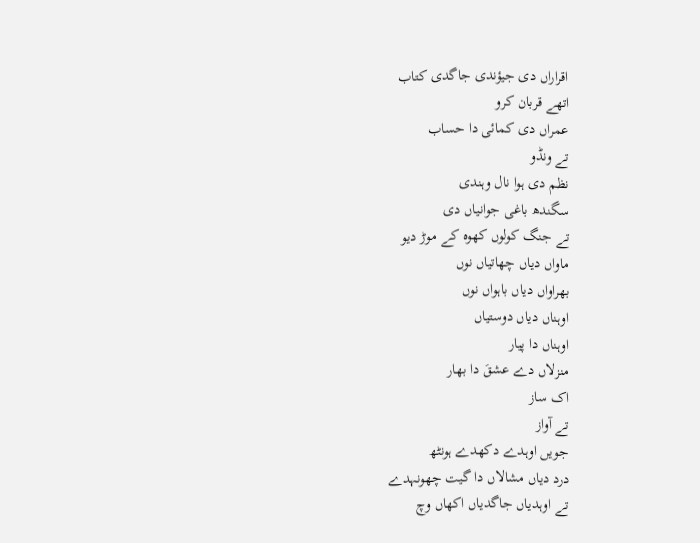اقراراں دی جیؤندی جاگدی کتاب
اتھے قربان کرو
عمراں دی کمائی دا حساب
تے ونڈو
نظم دی ہوا نال وہندی
سگندھ باغی جوانیاں دی
تے جنگ کولوں کھوہ کے موڑ دیو
ماواں دیاں چھاتیاں نوں
بھراواں دیاں باہواں نوں
اوہناں دیاں دوستیاں
اوہناں دا پیار
منزلاں دے عشقَ دا بھار
اک ساز
تے آواز
جویں اوہدے دکھدے ہونٹھ
درد دیاں مشالاں دا گیت چھونہدے
تے اوہدیاں جاگدیاں اکھاں وچ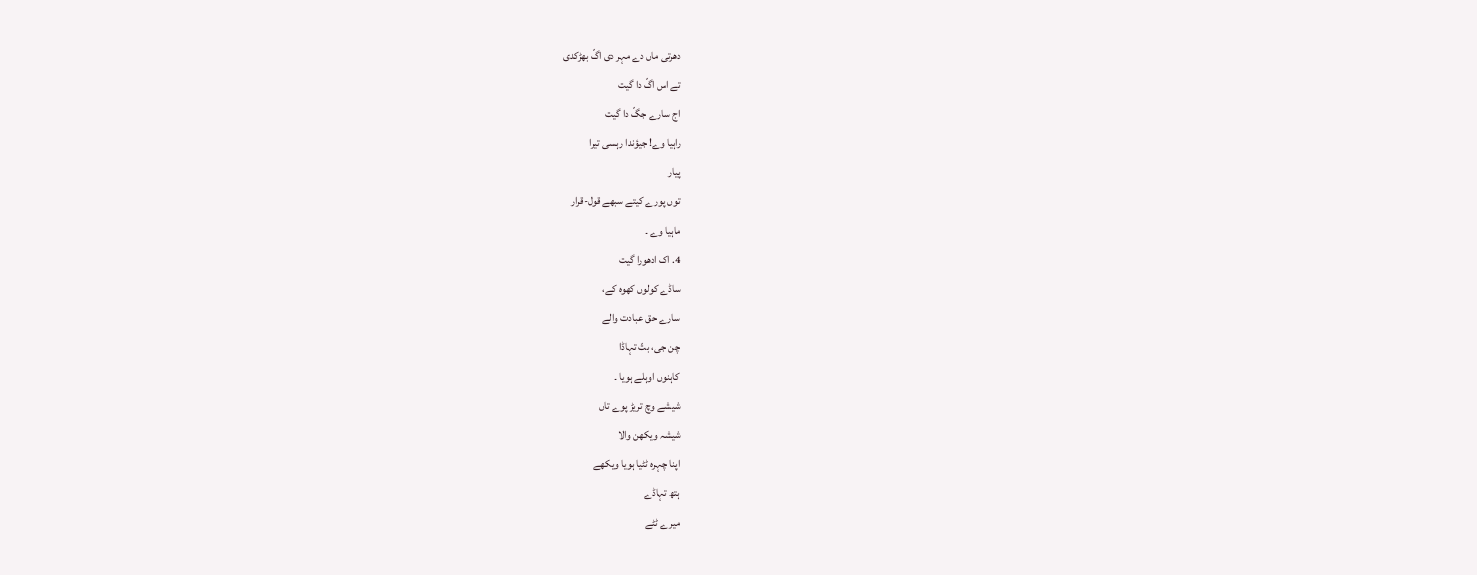دھرتی ماں دے مہر دی اگّ بھڑکدی
تے اس اگّ دا گیت
اج سارے جگّ دا گیت
راہیا وے! جیؤندا رہسی تیرا
پیار
توں پورے کیتے سبھے قول-قرار
ماہیا وے ۔
4. اک ادھورا گیت
ساڈے کولوں کھوہ کے،
سارے حق عبادت والے
چن جی، بتّ تہاڈا
کاہنوں اوہلے ہویا ۔
شیشے وچ تریڑ پوے تاں
شیشہ ویکھن والا
اپنا چہرہ ٹٹیا ہویا ویکھے
ہتھ تہاڈے
میرے ٹٹے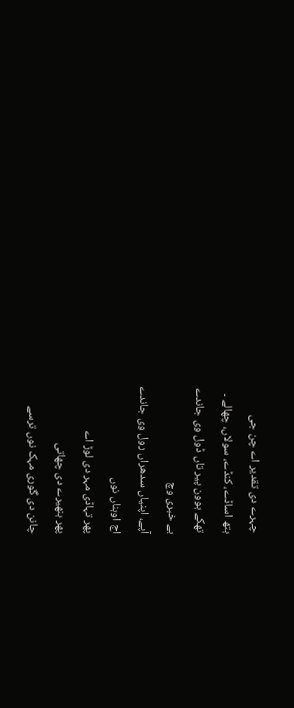چہرے دی تقدیر اے چن جی
ہتھ اساڈے، کنڈے، سولاں، چھالے ۔
تھکے ہوون پیر تاں ڈول وی جاندے
بے خبری وچ
آپے، اپنیاں سدھراں رول وی جاندے
اج اوہناں نوں
پھر تہاڈی مہر دی لوڑ اے
پھر ہنھیرے دی چھاتی
چانن دی گوری مہک نوں ترسے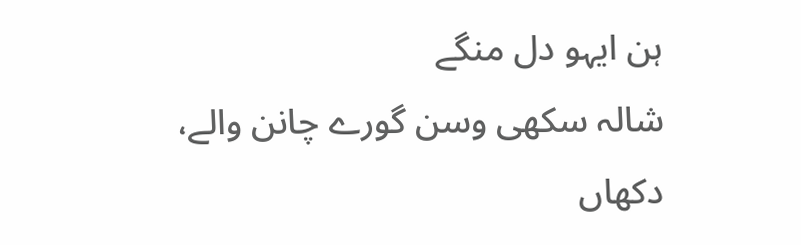ہن ایہو دل منگے
شالہ سکھی وسن گورے چانن والے،
دکھاں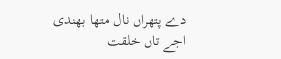دے پتھراں نال متھا بھندی
اجے تاں خلقت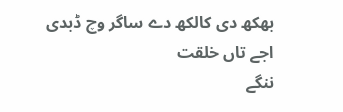بھکھ دی کالکھ دے ساگر وچ ڈبدی
اجے تاں خلقت
ننگے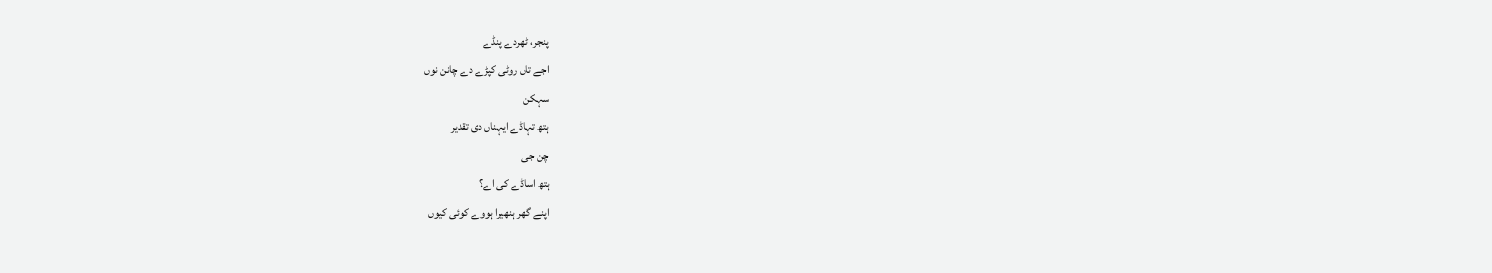پنجر، ٹھردے پنڈے
اجے تاں روٹی کپڑے دے چانن نوں
سہکن
ہتھ تہاڈے ایہناں دی تقدیر
چن جی
ہتھ اساڈے کی اے؟
اپنے گھر ہنھیرا ہووے کوئی کیوں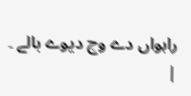راہواں دے وچ دیوے بالے ۔
|